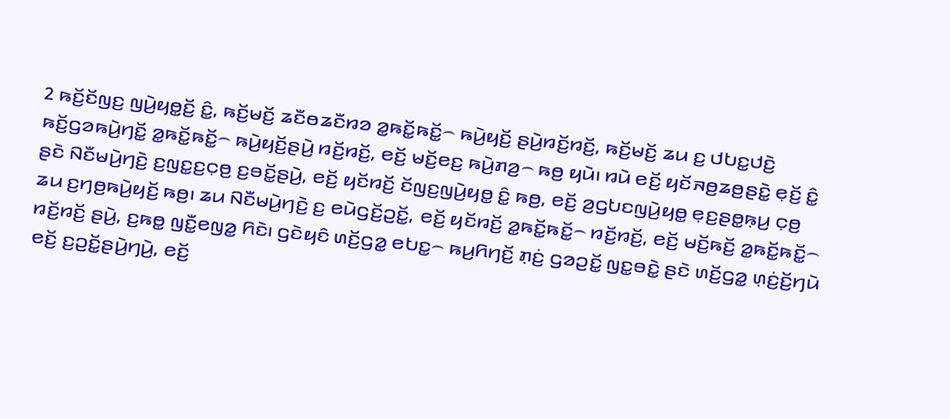2 ꤒꤢꤩ꤬ꤢꤩꤜꤢ꤬ ꤜꤣꤧ꤬ꤟꤥ꤭ꤢꤩ꤬ ꤢꤨ꤭, ꤒꤢꤩ꤬ꤗꤢꤩ꤬ ꤘꤢꤪꤥꤘꤢꤪꤙꤤ ꤤ꤭ꤒꤢꤩ꤭ꤒꤢꤩ꤭꤮ ꤒꤣꤧ꤬ꤟꤢꤩ꤬ ꤔꤣꤧ꤬ꤙꤢꤩ꤬ꤙꤢꤩ꤬, ꤒꤢꤩ꤬ꤗꤢꤩ꤬ ꤘꤣ ꤢ꤬ ꤓꤝꤢ꤭ꤓꤢꤧ꤬ ꤒꤢꤩ꤬ꤞꤤꤒꤣꤧ꤬ꤚꤢꤩ꤭ ꤤ꤭ꤒꤢꤩ꤭ꤒꤢꤩ꤭꤮ ꤒꤣꤧ꤬ꤟꤢꤩ꤬ꤔꤣꤧ꤬ ꤙꤢꤩ꤬ꤙꤢꤩ꤬, ꤕꤢꤩ꤬ ꤗꤢꤩ꤬ꤕꤢ꤬ ꤒꤣꤧ꤬ꤊꤤ꤬꤮ ꤒꤥ꤬ ꤟꤣꤧ꤯ ꤙꤣꤧ ꤕꤢꤩ꤬ ꤟꤢꤩꤏꤥ꤬ꤘꤥ꤬ꤔꤢꤧ꤭ ꤕ꤫ꤢꤩ꤬ ꤢꤨ꤭ ꤔꤢꤧ ꤡꤢꤪꤗꤣꤧ꤬ꤚꤢꤧ꤬ ꤢ꤬ꤜꤢ꤭ꤢ꤬ꤍ꤫ꤥ꤬ ꤢ꤬ꤋꤢꤩ꤭ꤔꤣꤧ꤬, ꤕꤢꤩ꤬ ꤟꤢꤩꤙꤢꤩ꤬ ꤢꤩꤜꤢ꤬ꤜꤣꤧ꤬ꤟꤥ꤭ ꤢꤨ꤭ ꤒꤥ꤬, ꤕꤢꤩ꤬ ꤤ꤬ꤞꤝꤢꤜꤣꤧ꤬ꤟꤥ꤭ ꤕ꤫ꤢ꤬ꤔꤥ꤭ꤒ꤫ꤣ꤬ ꤍ꤫ꤥ꤬ ꤘꤣ ꤢ꤬ꤚꤥ꤬ꤒꤣꤧ꤬ꤟꤢꤩ꤬ ꤒꤥ꤬꤯ ꤘꤣ ꤡꤢꤪꤗꤣꤧ꤬ꤚꤢꤧ꤬ ꤢ꤬ ꤕꤣꤧꤞꤢꤩ꤬ꤑꤢꤩ꤭, ꤕꤢꤩ꤬ ꤟꤢꤩꤙꤢꤩ꤬ ꤤ꤭ꤒꤢꤩ꤭ꤒꤢꤩ꤭꤮ ꤙꤢꤩ꤬ꤙꤢꤩ꤬, ꤕꤢꤩ꤬ ꤗꤢꤩ꤬ꤒꤢꤩ꤬ ꤤ꤭ꤒꤢꤩ꤭ꤒꤢꤩ꤭꤮ ꤙꤢꤩ꤬ꤙꤢꤩ꤬ ꤔꤣꤧ꤬, ꤢ꤬ꤒꤥ꤭ ꤜꤢꤪ꤭ꤕꤜꤤ꤭ ꤖꤢꤧ꤯ ꤞꤢꤧꤟꤢꤨ ꤛꤢꤩ꤬ꤞꤤ꤭ ꤕꤝꤢ꤭꤮ ꤒꤣ꤬ꤖꤚꤢꤩ꤬ ꤊ꤫ꤢꤦ꤬ ꤞꤤꤑꤢꤩ꤭ ꤜꤢ꤭ꤋꤢꤧ꤭ ꤔꤢꤧ ꤛꤢꤩ꤬ꤞꤤ꤭ ꤛ꤫ꤢꤦ꤬ꤢꤩ꤬ꤚꤣꤧ ꤕꤢꤩ꤬ ꤢ꤬ꤑꤢꤩ꤭ꤔꤣꤧ꤬ꤚꤣꤧ꤬, ꤕꤢꤩ꤬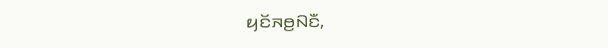ꤟꤢꤩꤏꤥ꤬ꤡꤢꤪ,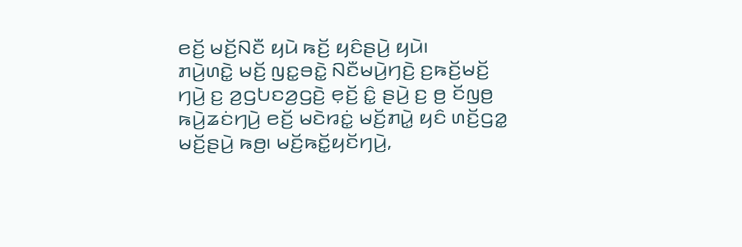ꤕꤢꤩ꤬ ꤗꤢꤩ꤬ꤡꤢꤪ ꤟꤣꤧ ꤒꤢꤩ꤬ ꤟꤢꤨꤔꤣꤧ꤬ ꤟꤣꤧ꤯
ꤊꤣꤧ꤬ꤛꤢꤧ꤭ ꤗꤢꤩ꤬ ꤜꤢ꤭ꤋꤢꤧ꤭ ꤡꤢꤪꤗꤣꤧ꤬ꤚꤢꤧ꤬ ꤢ꤬ꤒꤢꤩ꤬ꤗꤢꤩ꤬ ꤚꤣꤧ꤬ ꤢ꤬ ꤤ꤬ꤞꤝꤢꤤ꤬ꤞꤢꤧ꤬ ꤕ꤫ꤢꤩ꤬ ꤢꤨ꤭ ꤔꤣꤧ꤬ ꤢ꤬ ꤥ꤬ ꤢꤩꤜꤥ꤬ ꤒꤣꤧ꤬ꤘꤢꤦꤚꤣꤧ꤬ ꤕꤢꤩ꤬ ꤗꤢꤧꤙꤢꤦ꤭ ꤗꤢꤩ꤬ꤊꤣꤧ꤭ ꤟꤢꤨ ꤛꤢꤩ꤬ꤞꤤ꤭ ꤗꤢꤩ꤬ꤔꤣꤧ꤬ ꤒꤥ꤬꤯ ꤗꤢꤩ꤬ꤒꤢꤩ꤭ꤟꤢꤩꤚꤣꤧ꤬,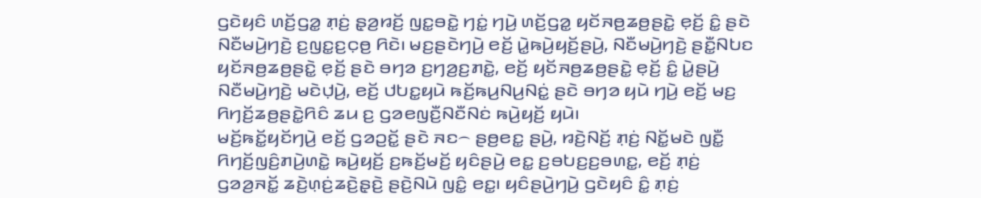ꤞꤢꤧꤟꤢꤨ ꤛꤢꤩ꤬ꤞꤤ꤭ ꤊ꤫ꤢꤦ꤬ ꤔ꤫ꤤ꤬ꤙꤢꤩ꤬ ꤜꤢ꤭ꤋꤢꤧ꤭ ꤚꤢꤦ꤭ ꤚꤣꤧ꤬ ꤛꤢꤩ꤬ꤞꤤ꤭ ꤟꤢꤩꤏꤥ꤬ꤘꤥ꤬ꤔꤢꤧ꤭ ꤕ꤫ꤢꤩ꤬ ꤢꤨ꤭ ꤔꤢꤧ ꤡꤢꤪꤗꤣꤧ꤬ꤚꤢꤧ꤬ ꤢ꤬ꤜꤢ꤭ꤢ꤬ꤍ꤫ꤥ꤬ ꤖꤢꤧ꤯ ꤗꤢ꤬ꤔꤢꤧꤚꤣꤧ꤬ ꤕꤢꤩ꤬ ꤣꤧ꤭ꤒꤣꤧ꤬ꤟꤢꤩ꤬ꤔꤣꤧ꤬, ꤡꤢꤪꤗꤣꤧ꤬ꤚꤢꤧ꤬ ꤔꤢꤪ꤭ꤡꤝꤢ ꤟꤢꤩꤏꤥ꤬ꤘꤥ꤬ꤔꤢꤧ꤭ ꤕ꤫ꤢꤩ꤬ ꤔꤢꤧ ꤋꤚꤤ ꤢ꤬ꤚꤤ꤬ꤢ꤬ꤊꤢꤧ꤭, ꤕꤢꤩ꤬ ꤟꤢꤩꤏꤥ꤬ꤘꤥ꤬ꤔꤢꤧ꤭ ꤕ꤫ꤢꤩ꤬ ꤢꤨ꤭ ꤣꤧ꤭ꤔꤣꤧ꤬ ꤡꤢꤪꤗꤣꤧ꤬ꤚꤢꤧ꤬ ꤗꤢꤧꤓ꤫ꤣꤧ꤬, ꤕꤢꤩ꤬ ꤓꤝꤢ꤭ꤟꤣꤧ ꤒꤢꤩ꤬ꤒꤣ꤬ꤡꤣ꤬ꤡꤢꤦ꤭ ꤔꤢꤧ ꤋꤚꤤ ꤟꤣꤧ ꤚꤣꤧ꤬ ꤕꤢꤩ꤬ ꤗꤢ꤬ ꤖꤚꤢꤩ꤬ꤘꤥ꤬ꤔꤢꤧ꤭ꤖꤢꤨ ꤘꤣ ꤢ꤬ ꤞꤤꤕꤜꤢꤪ꤬ꤡꤢꤪꤡꤢꤦ ꤒꤣꤧ꤬ꤟꤢꤩ꤬ ꤟꤣꤧ꤯
ꤗꤢꤩ꤬ꤒꤢꤩ꤭ꤟꤢꤩꤚꤣꤧ꤬ ꤕꤢꤩ꤬ ꤞꤤꤑꤢꤩ꤭ ꤔꤢꤧ ꤏꤢ꤮ ꤔꤥ꤬ꤕꤢ꤭ ꤔꤣꤧ꤬, ꤙꤢꤧ꤬ꤡꤢꤩ꤬ ꤊ꤫ꤢꤦ꤬ ꤡꤢꤩ꤭ꤗꤢꤧ ꤜꤢꤪ꤭ ꤖꤚꤢꤩ꤬ꤜꤢꤨ꤬ꤊꤣꤧ꤬ꤛꤢꤧ꤭ ꤒꤣꤧ꤬ꤟꤢꤩ꤬ ꤢ꤬ꤒꤢꤩ꤬ꤗꤢꤩ꤬ ꤟꤢꤨꤔꤣꤧ꤬ ꤕꤢ꤭ ꤢ꤬ꤋꤝꤢ꤬ꤢ꤬ꤋꤛꤢ꤭, ꤕꤢꤩ꤬ ꤊ꤫ꤢꤦ꤬ ꤞꤤꤤ꤬ꤏꤢꤩ꤭ ꤘꤢꤧ꤬ꤛ꤫ꤢꤦ꤬ꤘꤢꤧ꤬ꤔ꤫ꤢꤧ꤬ ꤔꤢꤧ꤬ꤡꤣꤧ ꤜꤢꤨ꤭ ꤕꤢ꤭꤯ ꤟꤢꤨꤔꤣꤧ꤬ꤚꤣꤧ꤬ ꤞꤢꤧꤟꤢꤨ ꤢꤨ꤭ ꤊ꤫ꤢꤦ꤬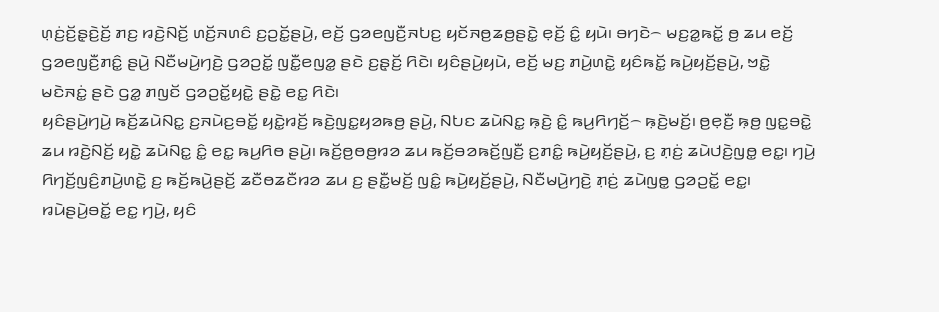ꤛ꤫ꤢꤦ꤬ꤢꤩ꤬ꤔ꤫ꤢꤧ꤬ꤢꤩ꤬ ꤊꤢ꤬ ꤙꤢꤧ꤬ꤡꤢꤩ꤬ ꤛꤢꤩ꤬ꤏꤛꤢꤨ ꤢ꤬ꤑꤢꤩ꤭ꤔꤣꤧ꤬, ꤕꤢꤩ꤬ ꤞꤤꤕꤜꤢꤪ꤬ꤏꤝꤢ꤬ ꤟꤢꤩꤏꤥ꤬ꤘꤥ꤬ꤔꤢꤧ꤭ ꤕ꤫ꤢꤩ꤬ ꤢꤨ꤭ ꤟꤣꤧ꤯ ꤋꤚꤢꤧ꤮ ꤗꤢ꤬ꤤ꤭ꤒꤢꤩ꤭ ꤥ꤬ ꤘꤣ ꤕꤢꤩ꤬ ꤞꤤꤕꤜꤢꤪ꤬ꤊꤢꤨ꤭ ꤔꤣꤧ꤬ ꤡꤢꤪꤗꤣꤧ꤬ꤚꤢꤧ꤬ ꤞꤤꤑꤢꤩ꤭ ꤜꤢꤪ꤭ꤕꤜꤤ꤭ ꤔꤢꤧ ꤢ꤬ꤔ꤫ꤢꤩ꤬ ꤖꤢꤧ꤯ ꤟꤢꤨꤔꤣꤧ꤬ꤟꤣꤧ, ꤕꤢꤩ꤬ ꤗꤢ꤬ ꤊꤣꤧ꤬ꤛꤢꤧ꤭ ꤟꤢꤨꤒꤢꤩ꤭ ꤒꤣꤧ꤬ꤟꤢꤩ꤬ꤔꤣꤧ꤬, ꤠꤢꤧ꤭ ꤗꤢꤧꤏꤢꤦ꤭ ꤔꤢꤧ ꤞꤤ꤭ ꤊꤜꤢꤩ ꤞꤤꤑꤢꤩ꤭ꤟꤢꤧ꤭ ꤔꤢꤧ꤭ ꤕꤢ꤭ ꤖꤢꤧ꤯
ꤟꤢꤨꤔꤣꤧ꤬ꤚꤣꤧ꤬ ꤒꤢꤩ꤬ꤘꤣꤧꤡꤢ꤭ ꤢ꤬ꤏꤣꤧꤢ꤬ꤋꤢꤩ꤭ ꤟꤢꤧ꤭ꤙꤢꤩ꤬ ꤒꤢꤧ꤬ꤜꤢ꤭ꤟꤤꤒꤥ꤬ ꤔꤣꤧ꤬, ꤡꤝꤢ ꤘꤣꤧꤡꤢ꤭ ꤒ꤫ꤢꤧ꤬ ꤢꤨ꤭ ꤒꤣ꤬ꤖꤚꤢꤩ꤬꤮ ꤒ꤫ꤢꤧ꤬ꤗꤢꤩ꤬꤯ ꤥ꤬ꤕ꤫ꤢꤪ꤬ ꤒ꤫ꤥ꤬ ꤜꤢ꤭ꤋꤢꤧ꤭ ꤘꤣ ꤙꤢꤧ꤬ꤡꤢꤩ꤬ ꤟꤢꤧ꤭ ꤘꤣꤧꤡꤢ꤭ ꤢꤨ꤭ ꤕꤢ꤭ ꤒꤣ꤬ꤖꤥ ꤔꤣꤧ꤬꤯ ꤒꤢꤩ꤬ꤥ꤬ꤥꤥ꤬ꤙꤤ ꤘꤣ ꤒꤢꤩ꤬ꤋꤤꤒꤢꤩ꤬ꤜꤢꤪ꤬ ꤢ꤬ꤊꤢꤨ꤭ ꤒꤣꤧ꤬ꤟꤢꤩ꤬ꤔꤣꤧ꤬, ꤢ꤬ ꤊ꤫ꤢꤦ꤬ ꤘꤣꤧꤓꤢꤧ꤬ꤜꤥ꤭ ꤕꤢ꤭꤯ ꤚꤣꤧ꤬ ꤖꤚꤢꤩ꤬ꤜꤢꤨ꤬ꤊꤣꤧ꤬ꤛꤢꤧ꤭ ꤢ꤬ ꤒꤢꤩ꤬ꤒꤣꤧ꤬ꤔꤢꤩ꤬ ꤘꤢꤪꤥꤘꤢꤪꤙꤤ ꤘꤣ ꤢ꤬ ꤔꤢꤪ꤭ꤗꤢꤩ꤬ ꤜꤢꤨ꤭ ꤒꤣꤧ꤬ꤟꤢꤩ꤬ꤔꤣꤧ꤬, ꤡꤢꤪꤗꤣꤧ꤬ꤚꤢꤧ꤬ ꤊ꤫ꤢꤦ꤬ ꤘꤣꤧꤜꤥ꤭ ꤞꤤꤑꤢꤩ꤭ ꤕꤢ꤭꤯ ꤙꤣꤧꤔꤣꤧ꤬ꤋꤢꤩ꤭ ꤕꤢ꤭ ꤚꤣꤧ꤬, ꤟꤢꤨ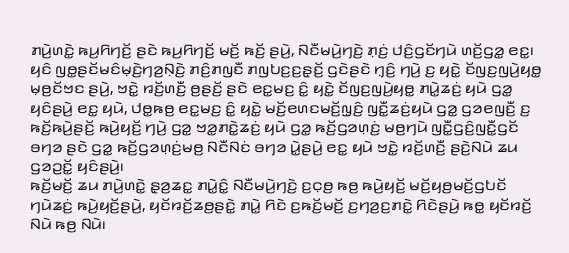ꤊꤣꤧ꤬ꤛꤢꤧ꤭ ꤒꤣ꤬ꤖꤚꤢꤩ꤬ ꤔꤢꤧ ꤒꤣ꤬ꤖꤚꤢꤩ꤬ ꤗꤢꤩ꤬ ꤒꤢꤩ꤬ ꤔꤣꤧ꤬, ꤡꤢꤪꤗꤣꤧ꤬ꤚꤢꤧ꤬ ꤊ꤫ꤢꤦ꤬ ꤓꤢꤨ꤬ꤞꤢꤩꤚꤣꤧ ꤛꤢꤩ꤬ꤞꤤ꤭ ꤕꤢ꤭꤯
ꤟꤢꤨ ꤜꤥ꤭ꤔꤢꤩꤗꤢꤨꤗ꤫ꤢꤧ꤬ꤚꤤ꤬ꤡ꤫ꤢꤧ꤬ ꤊꤢꤨ꤬ꤊꤜꤢꤪ ꤊꤜꤝꤢ꤬ꤢ꤬ꤔ꤫ꤢꤩ꤬ ꤞꤢꤧꤔꤢꤧ ꤚ꤫ꤢꤨ꤬ ꤚꤣꤧ꤬ ꤢ꤬ ꤟꤢꤧ꤭ ꤢꤩꤜꤢ꤬ꤜꤣꤧ꤬ꤟꤥ꤭ ꤗ꤫ꤥ꤬ꤢꤩꤠꤢ ꤔꤣꤧ꤬, ꤠꤢꤧ꤭ ꤙꤢꤩ꤬ꤛꤢꤪ꤬ ꤥ꤬ꤔꤢꤩ꤬ ꤔꤢꤧ ꤕꤢ꤭ꤗꤢ꤬ ꤢꤨ꤭ ꤟꤢꤧ꤭ ꤢꤩꤜꤢ꤬ꤜꤣꤧ꤬ꤟꤥ꤭ ꤊꤣꤧ꤭ꤘꤢꤦ꤬ ꤟꤣꤧ ꤞꤤ꤭ ꤟꤢꤨꤔꤣꤧ꤬ ꤕꤢ꤭ ꤟꤣꤧ, ꤓꤥ꤭ꤒꤥ꤬ ꤕꤢ꤭ꤗꤢ꤬ ꤢꤨ꤭ ꤟꤢꤧ꤭ ꤗꤢꤩ꤬ꤕꤛꤢꤗꤢꤩ꤬ꤜ꤫ꤢꤨ꤬ ꤜꤢꤪ꤭ꤘꤢꤦ꤬ꤟꤣꤧ ꤞꤤ꤭ ꤞꤤꤕꤜꤢꤪ꤬ ꤢ꤬ ꤒꤢꤩ꤬ꤒꤣꤧ꤬ꤔꤢꤩ꤬ ꤒꤣꤧ꤬ꤟꤢꤩ꤬ ꤚꤣꤧ꤬ ꤞꤤ꤭ ꤠꤤ꤭ꤊꤢꤧ꤭ꤘꤢꤦ꤬ ꤟꤣꤧ ꤞꤤ꤭ ꤒꤢꤩ꤬ꤞꤤꤛ꤫ꤢꤦ꤬ ꤗꤥ꤬ꤚꤣꤧ ꤜꤢꤪ꤭ꤞꤢꤨ꤬ꤜꤢꤪ꤭ꤞꤢꤩ ꤋꤚꤤ ꤔꤢꤧ ꤞꤤ꤭ ꤒꤢꤩ꤬ꤞꤤꤛ꤫ꤢꤦ꤬ꤗꤥ꤬ ꤡꤢꤪꤡꤢꤦ ꤋꤚꤤ ꤣꤧ꤭ꤔꤣꤧ꤬ ꤕꤢ꤭ ꤟꤣꤧ ꤠꤢꤧ꤭ ꤙꤢꤩ꤬ꤛꤢꤪ꤬ ꤔꤢꤧ꤬ꤡꤣꤧ ꤘꤣ ꤞꤤꤑꤢꤩ꤭ ꤟꤢꤨꤔꤣꤧ꤬꤯
ꤒꤢꤩ꤬ꤗꤢꤩ꤬ ꤘꤣ ꤊꤣꤧ꤬ꤛꤢꤧ꤭ ꤔ꤫ꤤ꤬ꤘꤢ꤭ ꤊꤣꤧ꤭ꤢꤨ꤭ ꤡꤢꤪꤗꤣꤧ꤬ꤚꤢꤧ꤬ ꤢ꤬ꤍ꤫ꤥ꤬ ꤒꤥ꤬ ꤒꤣꤧ꤬ꤟꤢꤩ꤬ ꤗꤢꤩ꤬ꤟꤥ꤬ꤗꤢꤩ꤬ꤞꤝꤢꤩ ꤚꤣꤧꤘꤢꤦ꤬ ꤒꤣꤧ꤬ꤟꤢꤩ꤬ꤔꤣꤧ꤬, ꤟꤢꤩꤙꤢꤩ꤬ꤘꤥ꤬ꤔꤢꤧ꤭ ꤊꤣꤧ꤭ ꤖꤢꤧ ꤢ꤬ꤒꤢꤩ꤬ꤗꤢꤩ꤬ ꤢ꤬ꤚꤤ꤬ꤢ꤬ꤊꤢꤧ꤭ ꤖꤢꤧꤔꤣꤧ꤬ ꤒꤥ꤭ ꤟꤢꤩꤙꤢꤩ꤬ ꤡꤣꤧ ꤒꤥ꤬ ꤡꤣꤧ꤯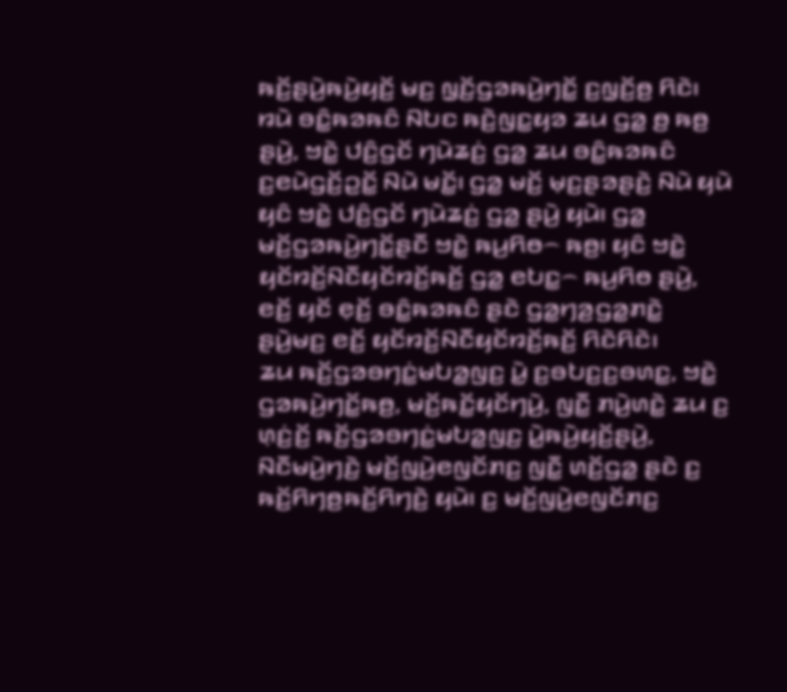ꤒꤢꤩ꤬ꤔꤣꤧ꤬ꤒꤣꤧ꤬ꤟꤢꤩ꤬ ꤗꤢ꤬ ꤜ꤫ꤢꤩ꤬ꤞꤤꤒꤣꤧ꤬ꤚꤢꤩ꤭ ꤢ꤬ꤜ꤫ꤢꤩ꤬ꤥ꤬ ꤖꤢꤧ꤯
ꤙꤣꤧ ꤋꤢꤨ꤭ꤒꤤꤒꤢꤨ ꤡꤝꤢ ꤒꤢꤧ꤬ꤜꤢ꤭ꤟꤤ ꤘꤣ ꤞꤤ꤭ ꤥ꤬ ꤒꤥ꤬ ꤔꤣꤧ꤬, ꤠꤢꤧ꤭ ꤓꤢꤨ꤬ꤞꤢꤩ ꤚꤣꤧꤘꤢꤦ꤬ ꤞꤤ꤭ ꤘꤣ ꤋꤢꤨ꤭ꤒꤤꤒꤢꤨ ꤢ꤬ꤕꤣꤧꤞꤢꤩ꤬ꤑꤢꤩ꤭ ꤡꤣꤧ ꤗꤢꤩ꤭꤯ ꤞꤤ꤭ ꤗꤢꤩ꤬ ꤗ꤫ꤢ꤬ꤔꤤꤔꤢꤧ꤬ ꤡꤣꤧ ꤟꤣꤧ ꤟꤢꤨ ꤠꤢꤧ꤭ ꤓꤢꤨ꤬ꤞꤢꤩ ꤚꤣꤧꤘꤢꤦ꤬ ꤞꤤ꤭ ꤔꤣꤧ꤬ ꤟꤣꤧ꤯ ꤞꤤ꤭ ꤗꤢꤩ꤬ꤞꤤꤒꤣꤧ꤬ꤚꤢꤩ꤭ꤔꤢꤪ ꤠꤢꤧ꤭ ꤒꤣ꤬ꤖꤥ꤮ ꤒꤥ꤬꤯ ꤟꤢꤨ ꤠꤢꤧ꤭ ꤟꤢꤩꤙꤢꤩ꤬ꤡꤢꤪꤟꤢꤩꤙꤢꤩ꤬ꤒꤢꤩ꤬ ꤞꤤ꤭ ꤕꤝꤢ꤭꤮ ꤒꤣ꤬ꤖꤥ ꤔꤣꤧ꤬, ꤕꤢꤩ꤬ ꤟꤢꤩ ꤕ꤫ꤢꤩ꤬ ꤋꤢꤨ꤭ꤒꤤꤒꤢꤨ ꤔꤢꤧ ꤞꤤ꤭ꤚꤤ꤬ꤞꤤ꤭ꤊꤢꤧ꤭ ꤔꤣꤧ꤬ꤗꤢ꤬ ꤕꤢꤩ꤬ ꤟꤢꤩꤙꤢꤩ꤬ꤡꤢꤪꤟꤢꤩꤙꤢꤩ꤬ꤒꤢꤩ꤬ ꤖꤢꤧꤖꤢꤧ꤯
ꤘꤣ ꤒꤢꤩ꤬ꤞꤤꤋꤚꤢꤦ꤭ꤗꤝꤤ꤭ꤜꤢ꤬ ꤣꤧ꤭ ꤢ꤬ꤋꤝꤢ꤬ꤢ꤬ꤋꤛꤢ꤭, ꤠꤢꤧ꤭ ꤞꤤꤒꤣꤧ꤬ꤚꤢꤩ꤭ꤒꤥ꤬, ꤗꤢꤩ꤬ꤒꤢꤩ꤭ꤟꤢꤩꤚꤣꤧ꤬, ꤜꤢꤪ꤭ ꤊꤣꤧ꤬ꤛꤢꤧ꤭ ꤘꤣ ꤢ꤬ ꤛ꤫ꤢꤦ꤬ꤢꤩ꤬ ꤒꤢꤩ꤬ꤞꤤꤋꤚꤢꤦ꤭ꤗꤝꤤ꤭ꤜꤢ꤬ ꤣꤧ꤭ꤒꤣꤧ꤬ꤟꤢꤩ꤬ꤔꤣꤧ꤬, ꤡꤢꤪꤗꤣꤧ꤬ꤚꤢꤧ꤬ ꤗꤢꤩ꤬ꤜꤣꤧ꤬ꤕꤜꤢꤩꤊꤢ꤬ ꤜꤢꤪ꤭ ꤛꤢꤩ꤬ꤞꤤ꤭ ꤔꤢꤧ ꤢ꤬ ꤒꤢꤩ꤬ꤖꤚꤥ꤬ꤒꤢꤩ꤬ꤖꤚꤢꤧ꤬ ꤟꤣꤧ꤯ ꤢ꤬ ꤗꤢꤩ꤬ꤜꤣꤧ꤬ꤕꤜꤢꤩꤊꤢ꤬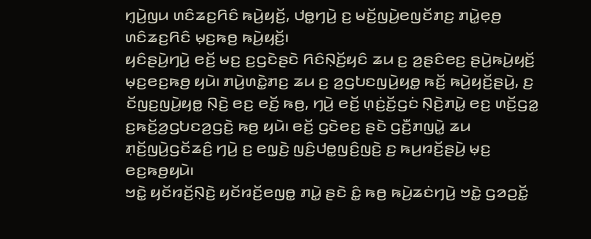ꤚ꤫ꤣꤧ꤬ꤜꤣ ꤛꤢꤨꤘꤢ꤬ꤖꤢꤨ ꤒꤣꤧ꤬ꤟꤢꤩ꤬, ꤓꤥ꤭ꤚꤣꤧ꤬ ꤢ꤬ ꤗꤢꤩ꤬ꤜꤣꤧ꤬ꤕꤜꤢꤩꤊꤢ꤬ ꤊꤣꤧ꤭ꤕ꤫ꤥ꤬ ꤛꤢꤨꤘꤢ꤬ꤖꤢꤨ ꤗ꤫ꤢ꤬ꤒꤥ꤬ ꤒꤣꤧ꤬ꤟꤢꤩ꤬꤯
ꤟꤢꤨꤔꤣꤧ꤬ꤚꤣꤧ꤬ ꤕꤢꤩ꤬ ꤗꤢ꤬ ꤢ꤬ꤞꤢꤧꤔꤢꤧ ꤖꤢꤨꤡ꤫ꤢꤩ꤬ꤟꤢꤨ ꤘꤣ ꤢ꤬ ꤤ꤬ꤔꤢꤨꤕꤢ꤬ ꤔꤣꤧ꤬ꤒꤣꤧ꤬ꤟꤢꤩ꤬ ꤗ꤫ꤢ꤬ꤕꤢ꤬ꤒꤥ꤬ ꤟꤣꤧ꤯ ꤊꤣꤧ꤬ꤛꤢꤧ꤭ꤊꤢ꤬ ꤘꤣ ꤢ꤬ ꤤ꤬ꤞꤝꤢꤜꤣꤧ꤬ꤟꤥ꤭ ꤒꤢꤩ꤬ ꤒꤣꤧ꤬ꤟꤢꤩ꤬ꤔꤣꤧ꤬, ꤢ꤬ ꤢꤩꤜꤢ꤬ꤜꤣꤧ꤬ꤟꤥ꤭ ꤡ꤫ꤢꤧ꤬ ꤕꤢ꤬ ꤕꤢꤩ꤬ ꤒꤥ꤬, ꤚꤣꤧ꤬ ꤕꤢꤩ꤬ ꤛ꤫ꤢꤦ꤬ꤢꤩ꤬ꤞꤢꤦ ꤡ꤫ꤢꤧ꤬ꤊꤣꤧ꤭ ꤕꤢ꤬ ꤛꤢꤩ꤬ꤞꤤ꤭ ꤢ꤬ꤒꤢꤩ꤬ꤤ꤬ꤞꤝꤢꤤ꤬ꤞꤢꤧ꤬ ꤒꤥ꤬ ꤟꤣꤧ꤯ ꤕꤢꤩ꤬ ꤞꤢꤧꤕꤢ꤬ ꤔꤢꤧ ꤞꤢꤪ꤬ꤊꤜꤣꤧ꤭ ꤘꤣ ꤊ꤫ꤢꤩ꤬ꤜꤣꤧ꤬ꤞꤢꤩꤘꤢꤨ꤬ ꤚꤣꤧ꤬ ꤢ꤬ ꤕꤜ꤫ꤢꤧ꤬ ꤜꤢꤨ꤬ꤓꤥ꤭ꤜꤢꤨ꤬ꤜꤢꤧ꤬ ꤢ꤬ ꤒꤣ꤬ꤙꤢꤩ꤬ꤔꤣꤧ꤬ ꤗ꤫ꤢ꤬ ꤕꤢ꤬ꤒꤥ꤬ꤟꤣꤧ꤯
ꤠꤢꤧ꤭ ꤟꤢꤩꤙꤢꤩ꤬ꤡ꤫ꤢꤧ꤬ ꤟꤢꤩꤙꤢꤩ꤬ꤕꤜꤥ꤭ ꤊꤣꤧ꤭ ꤔꤢꤧ ꤢꤨ꤭ ꤒꤥ꤬ ꤒꤣꤧ꤬ꤘꤢꤦꤚꤣꤧ꤬ ꤠꤢꤧ꤭ ꤞꤤꤑꤢꤩ꤭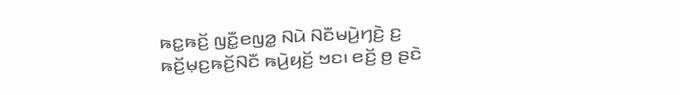ꤒꤢ꤭ꤒꤢꤩ꤬ ꤜꤢꤪ꤭ꤕꤜꤤ꤭ ꤡꤣꤧ ꤡꤢꤪꤗꤣꤧ꤬ꤚꤢꤧ꤬ ꤢ꤬ ꤒꤢꤩ꤬ꤗ꤫ꤢ꤬ꤒꤢꤩ꤬ꤡꤢꤪ ꤒꤣꤧ꤬ꤟꤢꤩ꤬ ꤠꤢ꤯ ꤕꤢꤩ꤬ ꤥ꤬ ꤔꤢꤧ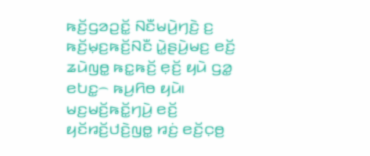ꤒꤢꤩ꤬ꤞꤤꤑꤢꤩ꤭ ꤡꤢꤪꤗꤣꤧ꤬ꤚꤢꤧ꤬ ꤢ꤬ ꤒꤢꤩ꤬ꤗ꤫ꤢ꤬ꤒꤢꤩ꤬ꤡꤢꤪ ꤣꤧ꤭ꤔꤣꤧ꤬ꤗꤢ꤬ ꤕꤢꤩ꤬ ꤘꤣꤧꤜꤥ꤭ ꤒꤢ꤭ꤒꤢꤩ꤬ ꤕ꤫ꤢꤩ꤬ ꤟꤣꤧ ꤞꤤ꤭ ꤕꤝꤢ꤭꤮ ꤒꤣ꤬ꤖꤥ ꤟꤣꤧ꤯
ꤗꤢ꤬ꤗꤢꤩ꤬ꤒꤢꤩ꤭ꤚꤣꤧ꤬ ꤕꤢꤩ꤬ ꤟꤢꤩꤙꤢꤩ꤬ꤓꤢꤧ꤬ꤜꤥ꤭ ꤙꤢꤦ꤬ ꤕꤢꤩ꤬ꤍ꤫ꤥ꤬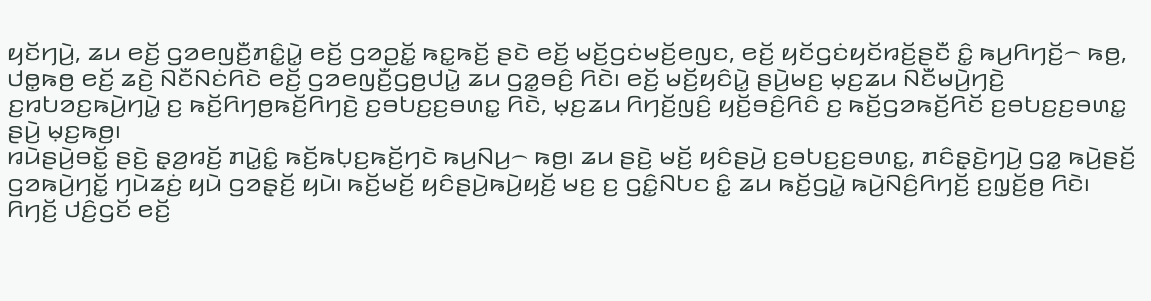ꤟꤢꤩꤚꤣꤧ꤬, ꤘꤣ ꤕꤢꤩ꤬ ꤞꤤꤕꤜꤢꤪ꤬ꤊꤢꤨ꤭ꤣꤧ꤭ ꤕꤢꤩ꤬ ꤞꤤꤑꤢꤩ꤭ ꤒꤢ꤭ꤒꤢꤩ꤬ ꤔꤢꤧ ꤕꤢꤩ꤬ ꤗꤢꤩ꤬ꤞꤢꤦꤗꤢꤩ꤬ꤕꤜꤢ, ꤕꤢꤩ꤬ ꤟꤢꤩꤞꤢꤦꤟꤢꤩꤙꤢꤩ꤬ꤔꤢꤪ ꤢꤨ꤭ ꤒꤣ꤬ꤖꤚꤢꤩ꤬꤮ ꤒꤥ꤬, ꤓꤥ꤭ꤒꤥ꤬ ꤕꤢꤩ꤬ ꤘꤢꤧ꤬ ꤡꤢꤪꤡꤢꤦꤖꤢꤧ ꤕꤢꤩ꤬ ꤞꤤꤕꤜꤢꤪ꤬ꤞꤥ꤬ꤓꤣꤧ꤭ ꤘꤣ ꤞꤤ꤭ꤋꤢꤨ꤬ ꤖꤢꤧ꤯ ꤕꤢꤩ꤬ ꤗꤢꤩ꤬ꤟꤢꤨꤣꤧ꤭ ꤔꤣꤧ꤬ꤗꤢ꤬ ꤗ꤫ꤢ꤬ꤘꤣ ꤡꤢꤪꤗꤣꤧ꤬ꤚꤢꤧ꤬ ꤢ꤬ꤙꤝꤤꤢ꤬ꤒꤣꤧ꤬ꤚꤣꤧ꤭ ꤢ꤬ ꤒꤢꤩ꤬ꤖꤚꤥ꤬ꤒꤢꤩ꤬ꤖꤚꤢꤧ꤬ ꤢ꤬ꤋꤝꤢ꤬ꤢ꤬ꤋꤛꤢ꤭ ꤖꤢꤧ, ꤗ꤫ꤢ꤬ꤘꤣ ꤖꤚꤢꤩ꤬ꤜꤢꤨ꤬ ꤟꤢꤩ꤬ꤋꤢꤨ꤬ꤖꤢꤨ ꤢ꤬ ꤒꤢꤩ꤬ꤞꤤꤒꤢꤩ꤬ꤖꤢꤩ ꤢ꤬ꤋꤝꤢ꤬ꤢ꤬ꤋꤛꤢ꤭ ꤔꤣꤧ꤬ ꤗ꤫ꤢ꤬ꤒꤥ꤬꤯
ꤙꤣꤧꤔꤣꤧ꤬ꤋꤢꤩ꤭ ꤔꤢꤧ꤬ ꤔ꤫ꤤ꤬ꤙꤢꤩ꤬ ꤊꤣꤧ꤭ꤢꤨ꤭ ꤒꤢꤩ꤬ꤒꤝ꤫ꤢ꤬ꤒꤢꤩ꤬ꤚꤢꤧ ꤒꤣ꤬ꤡꤣ꤬꤮ ꤒꤥ꤬꤯ ꤘꤣ ꤔꤢꤧ꤬ ꤗꤢꤩ꤬ ꤟꤢꤨꤔꤣꤧ꤬ ꤢ꤬ꤋꤝꤢ꤬ꤢ꤬ꤋꤛꤢ꤭, ꤊꤢꤨꤔ꤫ꤢꤧ꤬ꤚꤣꤧ꤬ ꤞꤤ꤭ ꤒꤣꤧ꤬ꤔꤢꤩ꤬ ꤞꤤꤒꤣꤧ꤬ꤚꤢꤩ꤭ ꤚꤣꤧꤘꤢꤦ꤬ ꤟꤣꤧ ꤞꤤꤔ꤫ꤢꤩ꤬ ꤟꤣꤧ꤯ ꤒꤢꤩ꤬ꤗꤢꤩ꤬ ꤟꤢꤨꤔꤣꤧ꤬ꤒꤣꤧ꤬ꤟꤢꤩ꤬ ꤗꤢ꤬ ꤢ꤬ ꤞꤢꤨ꤭ꤡꤝꤢ ꤢꤨ꤭ ꤘꤣ ꤒꤢꤩ꤬ꤞꤣꤧ꤭ ꤒꤣꤧ꤬ꤡꤢꤨ꤬ꤖꤚꤢꤩ꤬ ꤢ꤬ꤜ꤫ꤢꤩ꤬ꤥ꤬ ꤖꤢꤧ꤯
ꤖꤚꤢꤩ꤬ ꤓꤢꤨ꤬ꤞꤢꤩ ꤕꤢꤩ꤬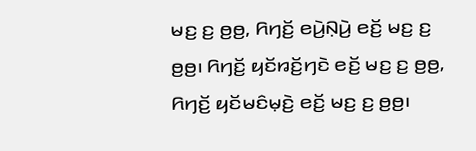ꤗꤢ꤬ ꤢ꤬ ꤥ꤬ꤥ꤬, ꤖꤚꤢꤩ꤬ ꤕꤣꤧ꤬ꤡ꤫ꤣꤧ꤬ ꤕꤢꤩ꤬ ꤗꤢ꤬ ꤢ꤬ ꤥ꤬ꤥ꤬꤯ ꤖꤚꤢꤩ꤬ ꤟꤢꤩꤙꤢꤩ꤬ꤚꤢꤧ ꤕꤢꤩ꤬ ꤗꤢ꤬ ꤢ꤬ ꤥ꤬ꤥ꤬, ꤖꤚꤢꤩ꤬ ꤟꤢꤩꤗꤢꤨꤗ꤫ꤢꤧ꤬ ꤕꤢꤩ꤬ ꤗꤢ꤬ ꤢ꤬ ꤥ꤬ꤥ꤬꤯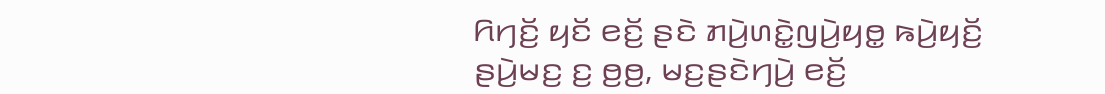ꤖꤚꤢꤩ꤬ ꤟꤢꤩ ꤕꤢꤩ꤬ ꤔꤢꤧ ꤊꤣꤧ꤬ꤛꤢꤧ꤭ꤜꤣꤧ꤬ꤟꤥ꤭ ꤒꤣꤧ꤬ꤟꤢꤩ꤬ ꤔꤣꤧ꤬ꤗꤢ꤬ ꤢ꤬ ꤥ꤬ꤥ꤬, ꤗꤢ꤬ꤔꤢꤧꤚꤣꤧ꤬ ꤕꤢꤩ꤬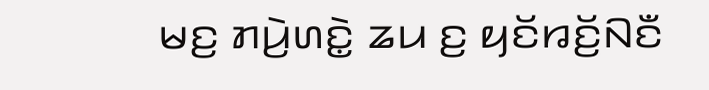ꤗꤢ꤬ ꤊꤣꤧ꤬ꤛꤢꤧ꤭ ꤘꤣ ꤢ꤬ ꤟꤢꤩꤙꤢꤩ꤬ꤡꤢꤪ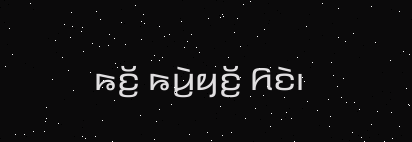ꤒꤢꤩ꤬ ꤒꤣꤧ꤬ꤟꤢꤩ꤬ ꤖꤢꤧ꤯